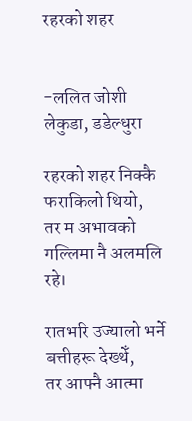रहरको शहर


-ललित जोशी
लेकुडा, डडेल्धुरा

रहरको शहर निक्कै फराकिलो थियो,
तर म अभावको गल्लिमा नै अलमलि रहे।

रातभरि उज्यालो भर्ने बत्तीहरू देख्थेँ,
तर आफ्नै आत्मा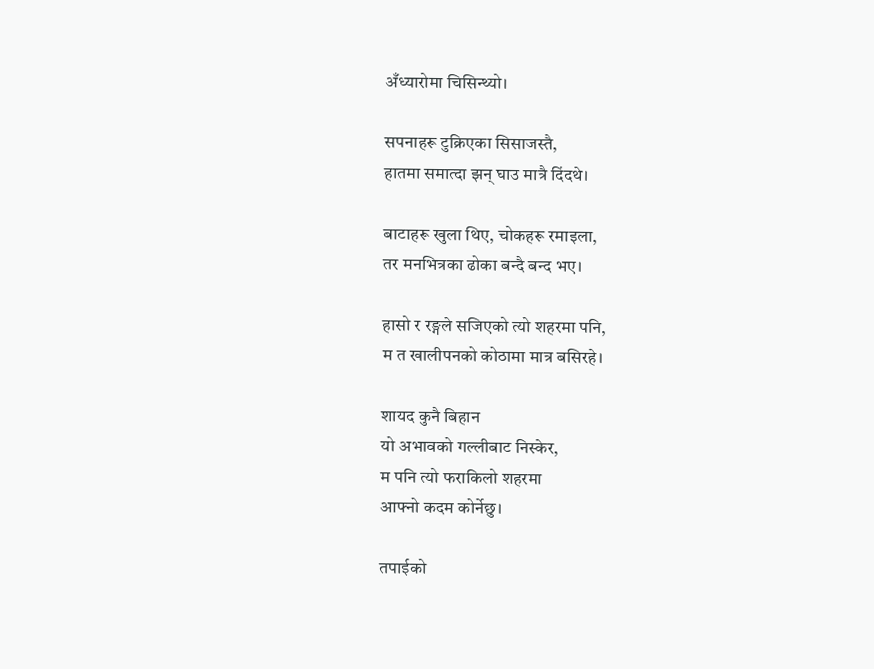अँध्यारोमा चिसिन्थ्यो।

सपनाहरू टुक्रिएका सिसाजस्तै,
हातमा समात्दा झन् घाउ मात्रै दिंदथे।

बाटाहरू खुला थिए, चोकहरू रमाइला,
तर मनभित्रका ढोका बन्दै बन्द भए।

हासो र रङ्गले सजिएको त्यो शहरमा पनि,
म त खालीपनको कोठामा मात्र बसिरहे।

शायद कुनै बिहान
यो अभावको गल्लीबाट निस्केर,
म पनि त्यो फराकिलो शहरमा
आफ्नो कदम कोर्नेछु।

तपाईको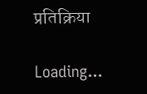प्रतिक्रिया

Loading...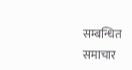सम्बन्धित समाचार